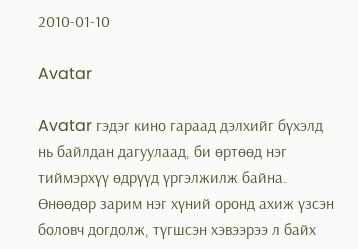2010-01-10

Avatar

Avatar гэдэг кино гараад дэлхийг бүхэлд нь байлдан дагуулаад, би өртөөд нэг тиймэрхүү өдрүүд үргэлжилж байна. Өнөөдөр зарим нэг хүний оронд ахиж үзсэн боловч догдолж, түгшсэн хэвээрээ л байх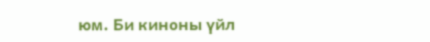юм. Би киноны үйл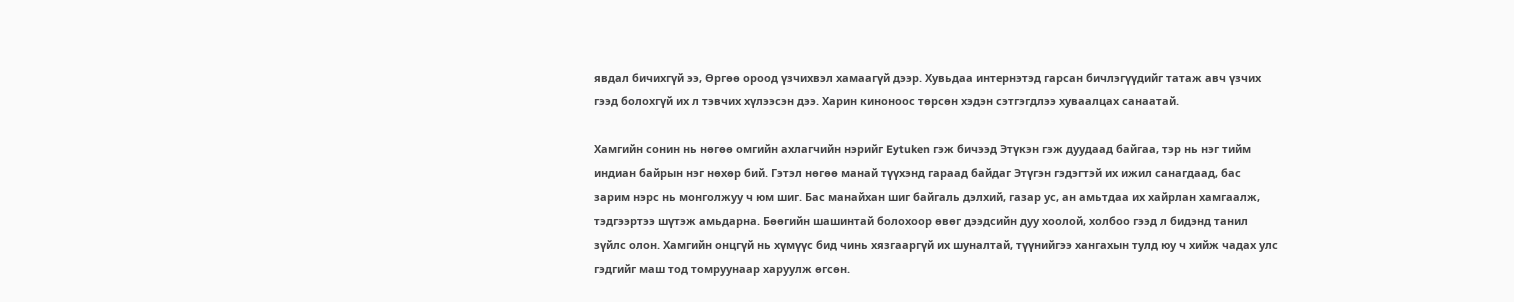явдал бичихгүй ээ, Өргөө ороод үзчихвэл хамаагүй дээр. Хувьдаа интернэтэд гарсан бичлэгүүдийг татаж авч үзчих гээд болохгүй их л тэвчих хүлээсэн дээ. Харин киноноос төрсөн хэдэн сэтгэгдлээ хуваалцах санаатай.

Хамгийн сонин нь нөгөө омгийн ахлагчийн нэрийг Eytuken гэж бичээд Этүкэн гэж дуудаад байгаа, тэр нь нэг тийм индиан байрын нэг нөхөр бий. Гэтэл нөгөө манай түүхэнд гараад байдаг Этүгэн гэдэгтэй их ижил санагдаад, бас зарим нэрс нь монголжуу ч юм шиг. Бас манайхан шиг байгаль дэлхий, газар ус, ан амьтдаа их хайрлан хамгаалж, тэдгээртээ шүтэж амьдарна. Бөөгийн шашинтай болохоор өвөг дээдсийн дуу хоолой, холбоо гээд л бидэнд танил зүйлс олон. Хамгийн онцгүй нь хүмүүс бид чинь хязгааргүй их шуналтай, түүнийгээ хангахын тулд юу ч хийж чадах улс гэдгийг маш тод томруунаар харуулж өгсөн.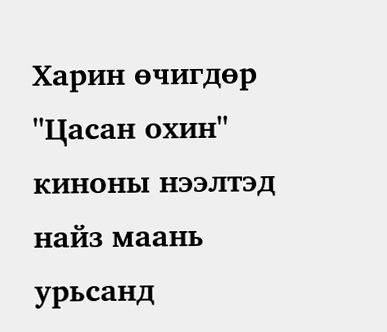Харин өчигдөр "Цасан охин" киноны нээлтэд найз маань урьсанд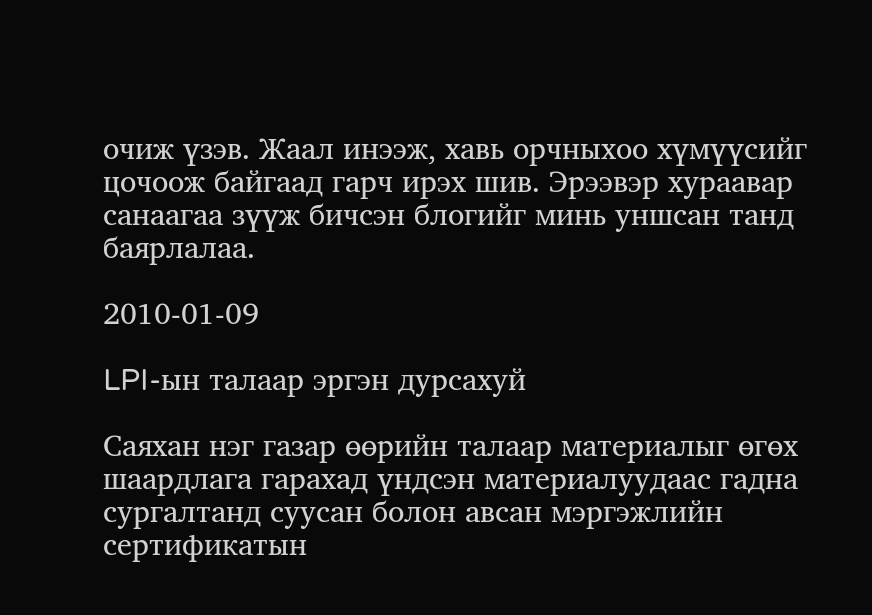очиж үзэв. Жаал инээж, хавь орчныхоо хүмүүсийг цочоож байгаад гарч ирэх шив. Эрээвэр хураавар санаагаа зүүж бичсэн блогийг минь уншсан танд баярлалаа.

2010-01-09

LPI-ын талаар эргэн дурсахуй

Саяхан нэг газар өөрийн талаар материалыг өгөх шаардлага гарахад үндсэн материалуудаас гадна сургалтанд суусан болон авсан мэргэжлийн сертификатын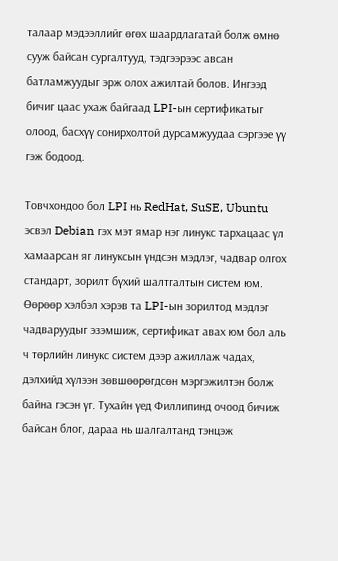талаар мэдээллийг өгөх шаардлагатай болж өмнө сууж байсан сургалтууд, тэдгээрээс авсан батламжуудыг эрж олох ажилтай болов. Ингээд бичиг цаас ухаж байгаад LPI-ын сертификатыг олоод, басхүү сонирхолтой дурсамжуудаа сэргээе үү гэж бодоод.

Товчхондоо бол LPI нь RedHat, SuSE, Ubuntu эсвэл Debian гэх мэт ямар нэг линукс тархацаас үл хамаарсан яг линуксын үндсэн мэдлэг, чадвар олгох стандарт, зорилт бүхий шалтгалтын систем юм. Өөрөөр хэлбэл хэрэв та LPI-ын зорилтод мэдлэг чадваруудыг эзэмшиж, сертификат авах юм бол аль ч төрлийн линукс систем дээр ажиллаж чадах, дэлхийд хүлээн зөвшөөрөгдсөн мэргэжилтэн болж байна гэсэн үг. Тухайн үед Филлипинд очоод бичиж байсан блог, дараа нь шалгалтанд тэнцэж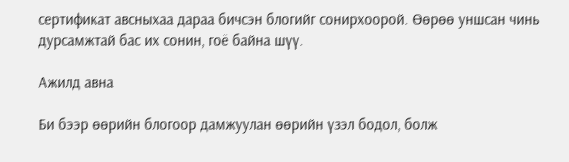сертификат авсныхаа дараа бичсэн блогийг сонирхоорой. Өөрөө уншсан чинь дурсамжтай бас их сонин, гоё байна шүү.

Ажилд авна

Би бээр өөрийн блогоор дамжуулан өөрийн үзэл бодол, болж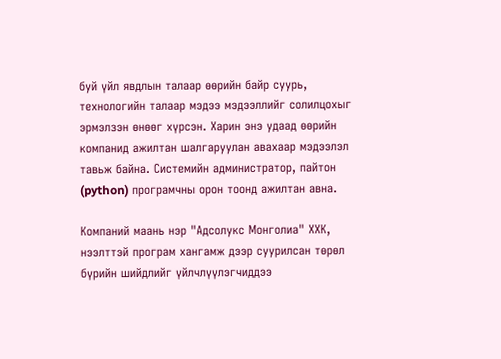буй үйл явдлын талаар өөрийн байр суурь, технологийн талаар мэдээ мэдээллийг солилцохыг эрмэлзэн өнөөг хүрсэн. Харин энэ удаад өөрийн компанид ажилтан шалгаруулан авахаар мэдээлэл тавьж байна. Системийн администратор, пайтон (python) програмчны орон тоонд ажилтан авна.

Компаний маань нэр "Адсолукс Монголиа" ХХК, нээлттэй програм хангамж дээр суурилсан төрөл бүрийн шийдлийг үйлчлүүлэгчиддээ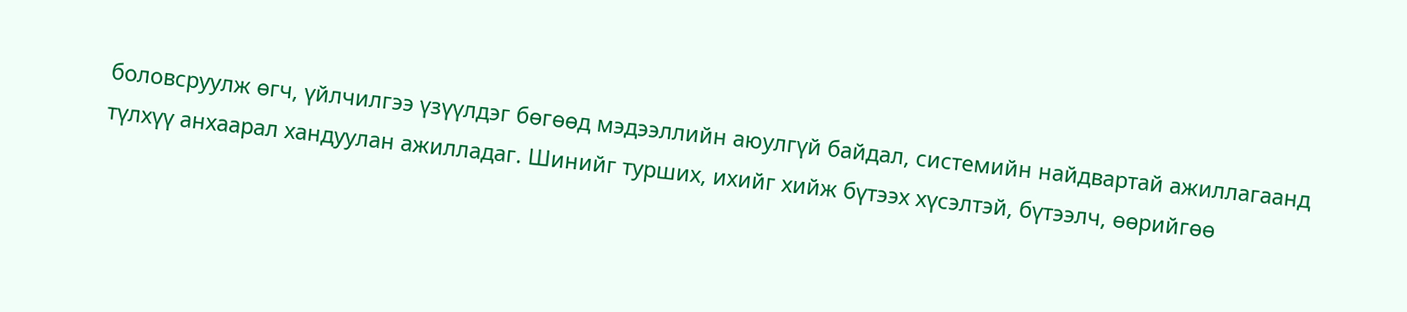боловсруулж өгч, үйлчилгээ үзүүлдэг бөгөөд мэдээллийн аюулгүй байдал, системийн найдвартай ажиллагаанд түлхүү анхаарал хандуулан ажилладаг. Шинийг турших, ихийг хийж бүтээх хүсэлтэй, бүтээлч, өөрийгөө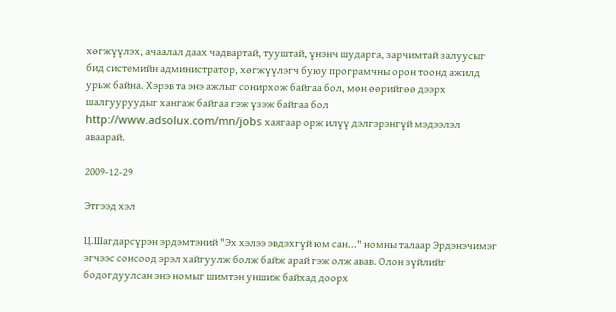хөгжүүлэх, ачаалал даах чадвартай, тууштай, үнэнч шударга, зарчимтай залуусыг бид системийн администратор, хөгжүүлэгч буюу програмчны орон тоонд ажилд урьж байна. Хэрэв та энэ ажлыг сонирхож байгаа бол, мөн өөрийгөө дээрх шалгууруудыг хангаж байгаа гэж үзэж байгаа бол http://www.adsolux.com/mn/jobs хаягаар орж илүү дэлгэрэнгүй мэдээлэл аваарай.

2009-12-29

Этгээд хэл

Ц.Шагдарсүрэн эрдэмтэний "Эх хэлээ эвдэхгүй юм сан..." номны талаар Эрдэнэчимэг эгчээс сонсоод эрэл хайгуулж болж байж арай гэж олж авав. Олон зүйлийг бодогдуулсан энэ номыг шимтэн уншиж байхад доорх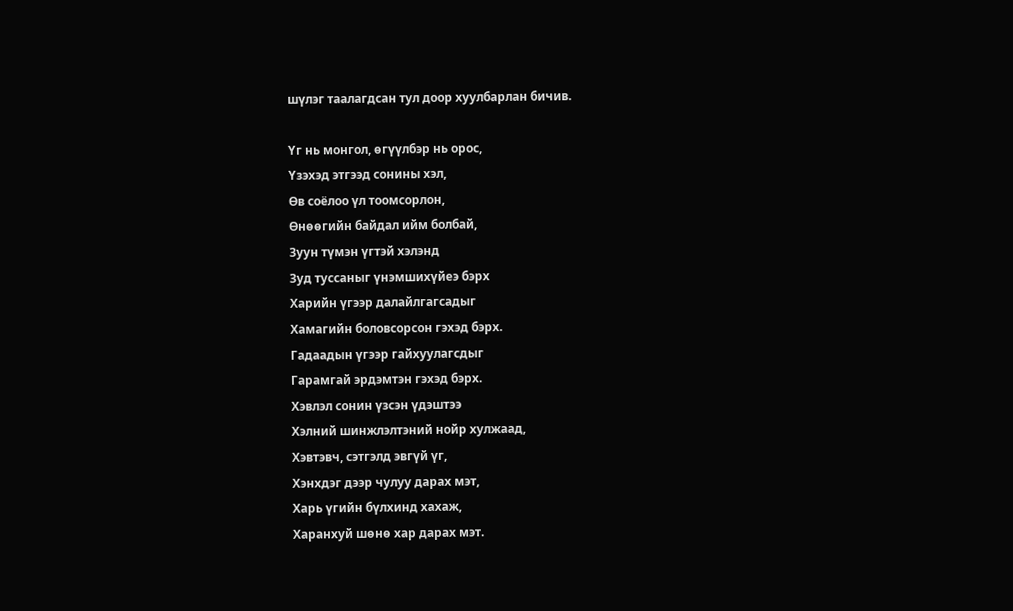шүлэг таалагдсан тул доор хуулбарлан бичив.

Үг нь монгол, өгүүлбэр нь орос,
Үзэхэд этгээд сонины хэл,
Өв соёлоо үл тоомсорлон,
Өнөөгийн байдал ийм болбай,
Зуун түмэн үгтэй хэлэнд
Зуд туссаныг үнэмшихүйеэ бэрх
Харийн үгээр далайлгагсадыг
Хамагийн боловсорсон гэхэд бэрх.
Гадаадын үгээр гайхуулагсдыг
Гарамгай эрдэмтэн гэхэд бэрх.
Хэвлэл сонин үзсэн үдэштээ
Хэлний шинжлэлтэний нойр хулжаад,
Хэвтэвч, сэтгэлд эвгүй үг,
Хэнхдэг дээр чулуу дарах мэт,
Харь үгийн бүлхинд хахаж,
Харанхуй шөнө хар дарах мэт.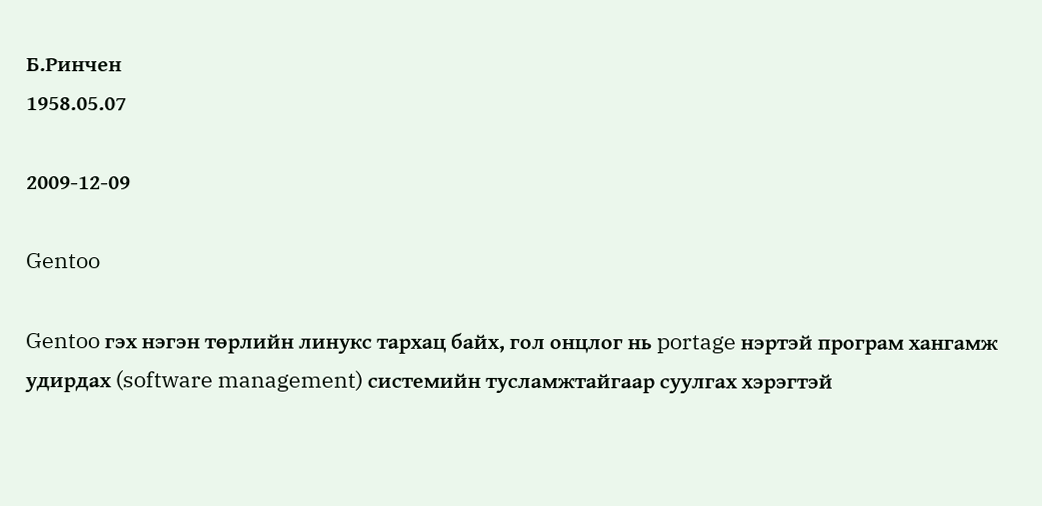Б.Ринчен
1958.05.07

2009-12-09

Gentoo

Gentoo гэх нэгэн төрлийн линукс тархац байх, гол онцлог нь portage нэртэй програм хангамж удирдах (software management) системийн тусламжтайгаар суулгах хэрэгтэй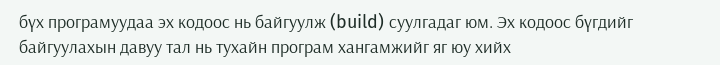бүх програмуудаа эх кодоос нь байгуулж (build) суулгадаг юм. Эх кодоос бүгдийг байгуулахын давуу тал нь тухайн програм хангамжийг яг юу хийх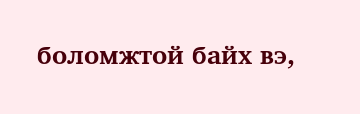боломжтой байх вэ,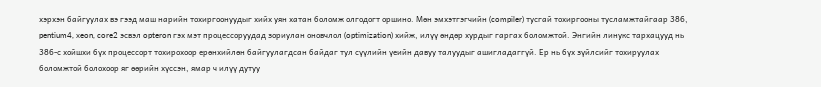хэрхэн байгуулах вэ гээд маш нарийн тохиргоонуудыг хийх уян хатан боломж олгодогт оршино. Мөн эмхэтгэгчийн (compiler) тусгай тохиргооны тусламжтайгаар 386, pentium4, xeon, core2 эсвэл opteron гэх мэт процессоруудад зориулан оновчлол (optimization) хийж, илүү өндөр хурдыг гаргах боломжтой. Энгийн линукс тархацууд нь 386-с хойшхи бүх процессорт тохирохоор ерөнхийлөн байгуулагдсан байдаг тул сүүлийн үеийн давуу талуудыг ашигладаггүй. Ер нь бүх зүйлсийг тохируулах боломжтой болохоор яг өөрийн хүссэн, ямар ч илүү дутуу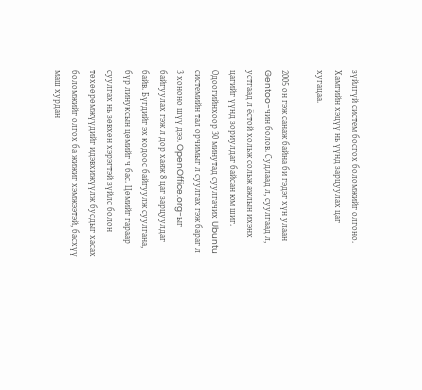зүйлгүй систем босгох боломжийг олгоно. Хамгийн хэцүү нь үүнд зарцуулах цаг хугацаа.

2005 он гэж санаж байна би гэдэг хүн улаан Gentoo-чин болов. Судлаад л, суулгаад л, устгаад л ёстой хольж сольж ажлын ихэнх цагийг үүнд зориулдаг байсан юм шиг. Одоогийнхоор 30 минутад суулгачих Ubuntu системийн тал орчимыг л суулгах гэж бараг л 3 хононо шүү дээ. OpenOffice.org-ыг байгуулах гэж л дор хаяж 8 цаг зарцуулдаг байв. Бүгдийг эх кодоос байгуулж суулгана, бүр линуксын цөмийг ч бас. Цөмийг гараар суулгах нь зөвхөн хэрэгтэй зүйлс болон төхөөрөмжүүдийг идэвхижүүлж бусдыг хасах боломжийг олгох ба жижиг хэмжээтэй, басхүү маш хурдан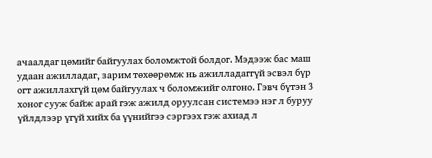ачаалдаг цөмийг байгуулах боломжтой болдог. Мэдээж бас маш удаан ажилладаг, зарим төхөөрөмж нь ажилладаггүй эсвэл бүр огт ажиллахгүй цөм байгуулах ч боломжийг олгоно. Гэвч бүтэн 3 хоног сууж байж арай гэж ажилд оруулсан системээ нэг л буруу үйлдлээр үгүй хийх ба үүнийгээ сэргээх гэж ахиад л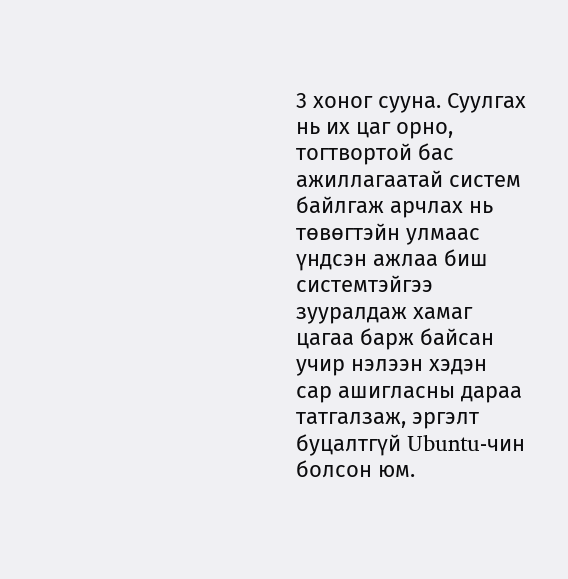3 хоног сууна. Суулгах нь их цаг орно, тогтвортой бас ажиллагаатай систем байлгаж арчлах нь төвөгтэйн улмаас үндсэн ажлаа биш системтэйгээ зууралдаж хамаг цагаа барж байсан учир нэлээн хэдэн сар ашигласны дараа татгалзаж, эргэлт буцалтгүй Ubuntu-чин болсон юм.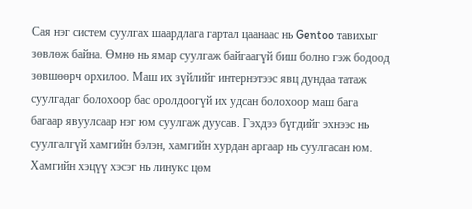Сая нэг систем суулгах шаардлага гартал цаанаас нь Gentoo тавихыг зөвлөж байна. Өмнө нь ямар суулгаж байгаагүй биш болно гэж бодоод зөвшөөрч орхилоо. Маш их зүйлийг интернэтээс явц дундаа татаж суулгадаг болохоор бас оролдоогүй их удсан болохоор маш бага багаар явуулсаар нэг юм суулгаж дуусав. Гэхдээ бүгдийг эхнээс нь суулгалгүй хамгийн бэлэн, хамгийн хурдан аргаар нь суулгасан юм. Хамгийн хэцүү хэсэг нь линукс цөм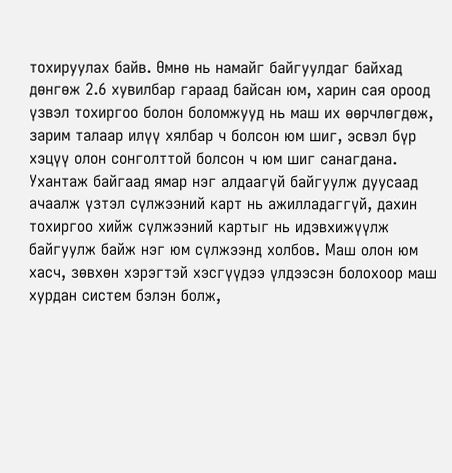тохируулах байв. Өмнө нь намайг байгуулдаг байхад дөнгөж 2.6 хувилбар гараад байсан юм, харин сая ороод үзвэл тохиргоо болон боломжууд нь маш их өөрчлөгдөж, зарим талаар илүү хялбар ч болсон юм шиг, эсвэл бүр хэцүү олон сонголттой болсон ч юм шиг санагдана. Ухантаж байгаад ямар нэг алдаагүй байгуулж дуусаад ачаалж үзтэл сүлжээний карт нь ажилладаггүй, дахин тохиргоо хийж сүлжээний картыг нь идэвхижүүлж байгуулж байж нэг юм сүлжээнд холбов. Маш олон юм хасч, зөвхөн хэрэгтэй хэсгүүдээ үлдээсэн болохоор маш хурдан систем бэлэн болж,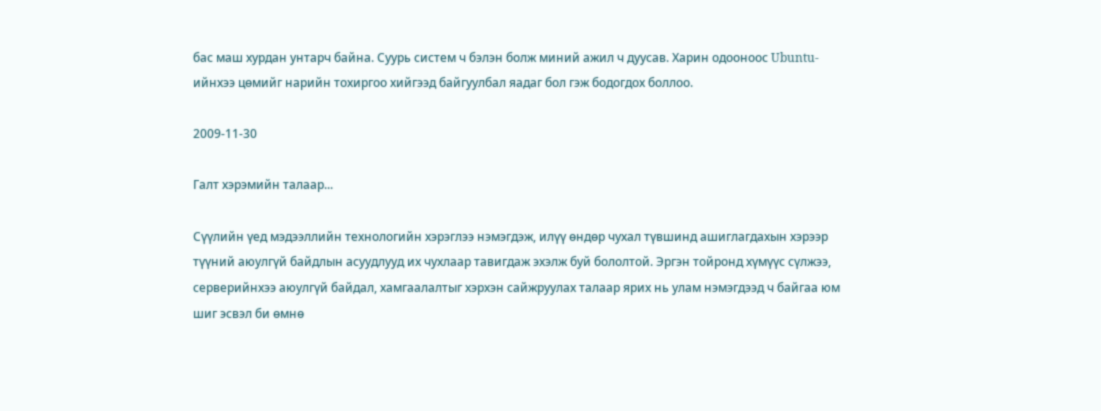бас маш хурдан унтарч байна. Суурь систем ч бэлэн болж миний ажил ч дуусав. Харин одооноос Ubuntu-ийнхээ цөмийг нарийн тохиргоо хийгээд байгуулбал яадаг бол гэж бодогдох боллоо.

2009-11-30

Галт хэрэмийн талаар...

Сүүлийн үед мэдээллийн технологийн хэрэглээ нэмэгдэж, илүү өндөр чухал түвшинд ашиглагдахын хэрээр түүний аюулгүй байдлын асуудлууд их чухлаар тавигдаж эхэлж буй бололтой. Эргэн тойронд хүмүүс сүлжээ, серверийнхээ аюулгүй байдал, хамгаалалтыг хэрхэн сайжруулах талаар ярих нь улам нэмэгдээд ч байгаа юм шиг эсвэл би өмнө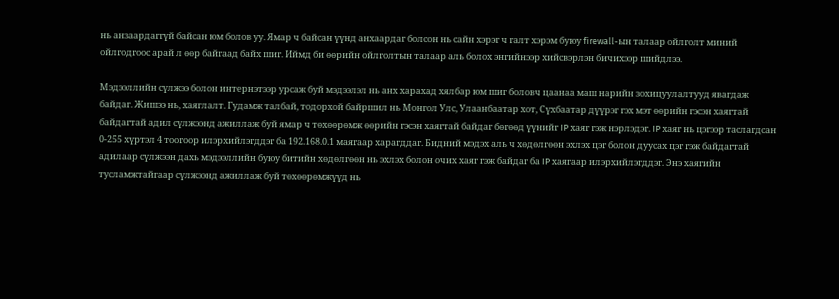нь анзаардаггүй байсан юм болов уу. Ямар ч байсан үүнд анхаардаг болсон нь сайн хэрэг ч галт хэрэм буюу firewall-ын талаар ойлголт миний ойлгодгоос арай л өөр байгаад байх шиг. Иймд би өөрийн ойлголтын талаар аль болох энгийнээр хийсвэрлэн бичихээр шийдлээ.

Мэдээллийн сүлжээ болон интернэтээр урсаж буй мэдээлэл нь анх харахад хялбар юм шиг боловч цаанаа маш нарийн зохицуулалтууд явагдаж байдаг. Жишээ нь, хаяглалт. Гудамж талбай, тодорхой байршил нь Монгол Улс, Улаанбаатар хот, Сүхбаатар дүүрэг гэх мэт өөрийн гэсэн хаягтай байдагтай адил сүлжээнд ажиллаж буй ямар ч төхөөрөмж өөрийн гэсэн хаягтай байдаг бөгөөд үүнийг IP хаяг гэж нэрлэдэг. IP хаяг нь цэгээр таслагдсан 0-255 хүртэл 4 тоогоор илэрхийлэгддэг ба 192.168.0.1 маягаар харагддаг. Бидний мэдэх аль ч хөдөлгөөн эхлэх цэг болон дуусах цэг гэж байдагтай адилаар сүлжээн дахь мэдээллийн буюу битийн хөдөлгөөн нь эхлэх болон очих хаяг гэж байдаг ба IP хаягаар илэрхийлэгддэг. Энэ хаягийн тусламжтайгаар сүлжээнд ажиллаж буй төхөөрөмжүүд нь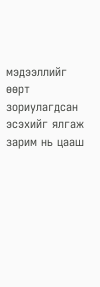мэдээллийг өөрт зориулагдсан эсэхийг ялгаж зарим нь цааш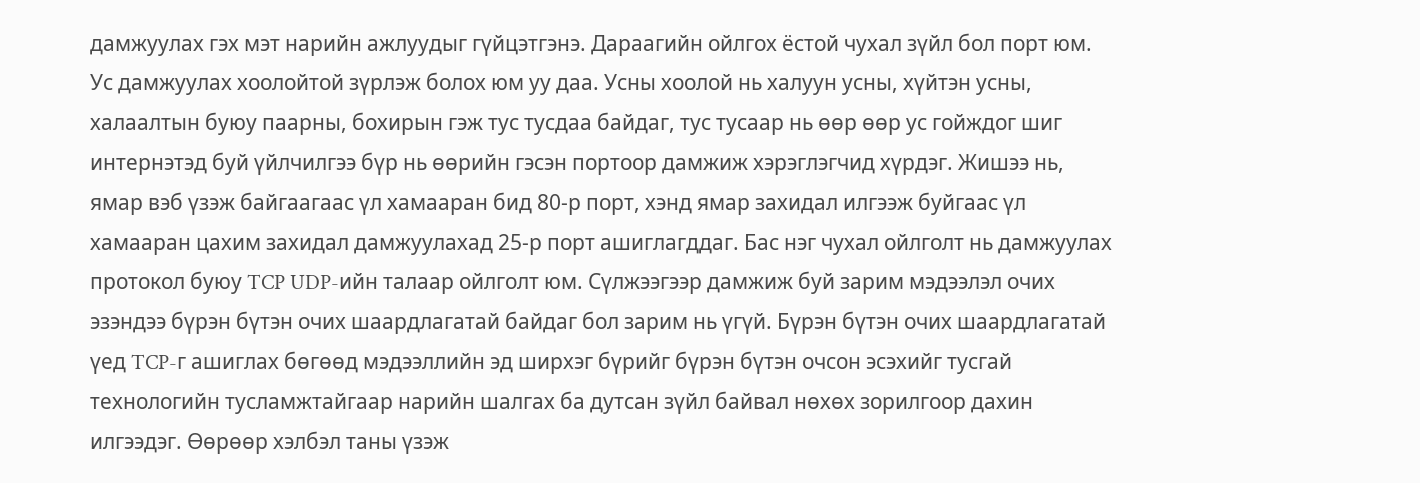дамжуулах гэх мэт нарийн ажлуудыг гүйцэтгэнэ. Дараагийн ойлгох ёстой чухал зүйл бол порт юм. Ус дамжуулах хоолойтой зүрлэж болох юм уу даа. Усны хоолой нь халуун усны, хүйтэн усны, халаалтын буюу паарны, бохирын гэж тус тусдаа байдаг, тус тусаар нь өөр өөр ус гойждог шиг интернэтэд буй үйлчилгээ бүр нь өөрийн гэсэн портоор дамжиж хэрэглэгчид хүрдэг. Жишээ нь, ямар вэб үзэж байгаагаас үл хамааран бид 80-р порт, хэнд ямар захидал илгээж буйгаас үл хамааран цахим захидал дамжуулахад 25-р порт ашиглагддаг. Бас нэг чухал ойлголт нь дамжуулах протокол буюу TCP UDP-ийн талаар ойлголт юм. Сүлжээгээр дамжиж буй зарим мэдээлэл очих эзэндээ бүрэн бүтэн очих шаардлагатай байдаг бол зарим нь үгүй. Бүрэн бүтэн очих шаардлагатай үед TCP-г ашиглах бөгөөд мэдээллийн эд ширхэг бүрийг бүрэн бүтэн очсон эсэхийг тусгай технологийн тусламжтайгаар нарийн шалгах ба дутсан зүйл байвал нөхөх зорилгоор дахин илгээдэг. Өөрөөр хэлбэл таны үзэж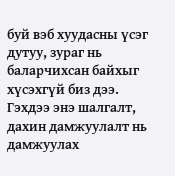буй вэб хуудасны үсэг дутуу, зураг нь баларчихсан байхыг хүсэхгүй биз дээ. Гэхдээ энэ шалгалт, дахин дамжуулалт нь дамжуулах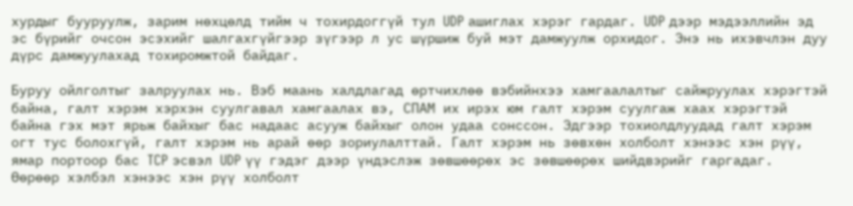хурдыг бууруулж, зарим нөхцөлд тийм ч тохирдоггүй тул UDP ашиглах хэрэг гардаг. UDP дээр мэдээллийн эд эс бүрийг очсон эсэхийг шалгахгүйгээр зүгээр л ус шүршиж буй мэт дамжуулж орхидог. Энэ нь ихэвчлэн дуу дүрс дамжуулахад тохиромжтой байдаг.

Буруу ойлголтыг залруулах нь. Вэб маань халдлагад өртчихлөө вэбийнхээ хамгаалалтыг сайжруулах хэрэгтэй байна, галт хэрэм хэрхэн суулгавал хамгаалах вэ, СПАМ их ирэх юм галт хэрэм суулгаж хаах хэрэгтэй байна гэх мэт ярьж байхыг бас надаас асууж байхыг олон удаа сонссон. Эдгээр тохиолдлуудад галт хэрэм огт тус болохгүй, галт хэрэм нь арай өөр зориулалттай. Галт хэрэм нь зөвхөн холболт хэнээс хэн рүү, ямар портоор бас TCP эсвэл UDP үү гэдэг дээр үндэслэж зөвшөөрөх эс зөвшөөрөх шийдвэрийг гаргадаг. Өөрөөр хэлбэл хэнээс хэн рүү холболт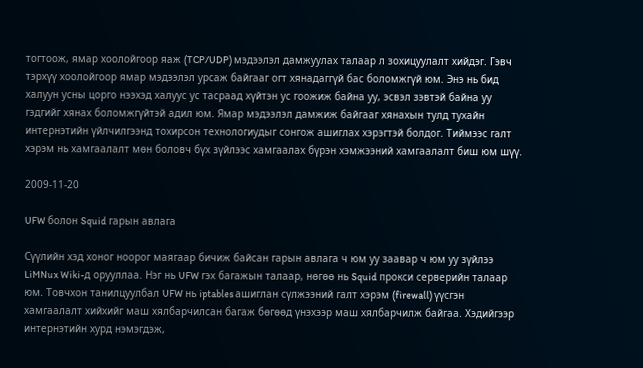тогтоож, ямар хоолойгоор яаж (TCP/UDP) мэдээлэл дамжуулах талаар л зохицуулалт хийдэг. Гэвч тэрхүү хоолойгоор ямар мэдээлэл урсаж байгааг огт хянадаггүй бас боломжгүй юм. Энэ нь бид халуун усны цорго нээхэд халуус ус тасраад хүйтэн ус гоожиж байна уу, эсвэл зэвтэй байна уу гэдгийг хянах боломжгүйтэй адил юм. Ямар мэдээлэл дамжиж байгааг хянахын тулд тухайн интернэтийн үйлчилгээнд тохирсон технологиудыг сонгож ашиглах хэрэгтэй болдог. Тиймээс галт хэрэм нь хамгаалалт мөн боловч бүх зүйлээс хамгаалах бүрэн хэмжээний хамгаалалт биш юм шүү.

2009-11-20

UFW болон Squid гарын авлага

Сүүлийн хэд хоног ноорог маягаар бичиж байсан гарын авлага ч юм уу заавар ч юм уу зүйлээ LiMNux Wiki-д орууллаа. Нэг нь UFW гэх багажын талаар, нөгөө нь Squid прокси серверийн талаар юм. Товчхон танилцуулбал UFW нь iptables ашиглан сүлжээний галт хэрэм (firewall) үүсгэн хамгаалалт хийхийг маш хялбарчилсан багаж бөгөөд үнэхээр маш хялбарчилж байгаа. Хэдийгээр интернэтийн хурд нэмэгдэж,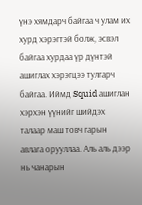үнэ хямдарч байгаа ч улам их хурд хэрэгтэй болж, эсвэл байгаа хурдаа үр дүнтэй ашиглах хэрэгцээ тулгарч байгаа. Иймд Squid ашиглан хэрхэн үүнийг шийдэх талаар маш товч гарын авлага орууллаа. Аль аль дээр нь чанарын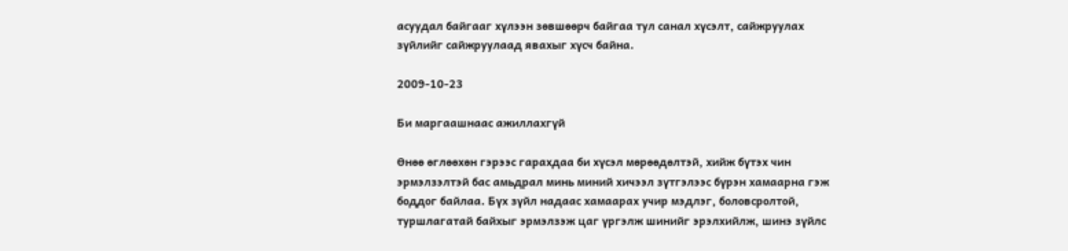асуудал байгааг хүлээн зөвшөөрч байгаа тул санал хүсэлт, сайжруулах зүйлийг сайжруулаад явахыг хүсч байна.

2009-10-23

Би маргаашнаас ажиллахгүй

Өнөө өглөөхөн гэрээс гарахдаа би хүсэл мөрөөдөлтэй, хийж бүтэх чин эрмэлзэлтэй бас амьдрал минь миний хичээл зүтгэлээс бүрэн хамаарна гэж боддог байлаа. Бүх зүйл надаас хамаарах учир мэдлэг, боловсролтой, туршлагатай байхыг эрмэлзэж цаг үргэлж шинийг эрэлхийлж, шинэ зүйлс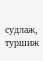судлаж, туршиж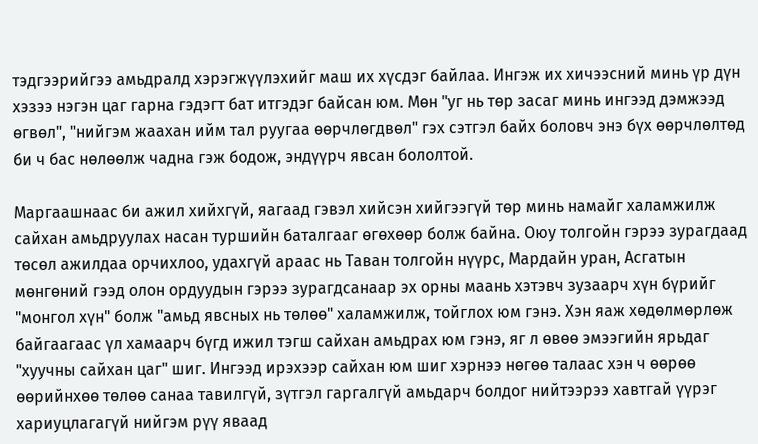тэдгээрийгээ амьдралд хэрэгжүүлэхийг маш их хүсдэг байлаа. Ингэж их хичээсний минь үр дүн хэзээ нэгэн цаг гарна гэдэгт бат итгэдэг байсан юм. Мөн "уг нь төр засаг минь ингээд дэмжээд өгвөл", "нийгэм жаахан ийм тал руугаа өөрчлөгдвөл" гэх сэтгэл байх боловч энэ бүх өөрчлөлтөд би ч бас нөлөөлж чадна гэж бодож, эндүүрч явсан бололтой.

Маргаашнаас би ажил хийхгүй, яагаад гэвэл хийсэн хийгээгүй төр минь намайг халамжилж сайхан амьдруулах насан туршийн баталгааг өгөхөөр болж байна. Оюу толгойн гэрээ зурагдаад төсөл ажилдаа орчихлоо, удахгүй араас нь Таван толгойн нүүрс, Мардайн уран, Асгатын мөнгөний гээд олон ордуудын гэрээ зурагдсанаар эх орны маань хэтэвч зузаарч хүн бүрийг "монгол хүн" болж "амьд явсных нь төлөө" халамжилж, тойглох юм гэнэ. Хэн яаж хөдөлмөрлөж байгаагаас үл хамаарч бүгд ижил тэгш сайхан амьдрах юм гэнэ, яг л өвөө эмээгийн ярьдаг "хуучны сайхан цаг" шиг. Ингээд ирэхээр сайхан юм шиг хэрнээ нөгөө талаас хэн ч өөрөө өөрийнхөө төлөө санаа тавилгүй, зүтгэл гаргалгүй амьдарч болдог нийтээрээ хавтгай үүрэг хариуцлагагүй нийгэм рүү яваад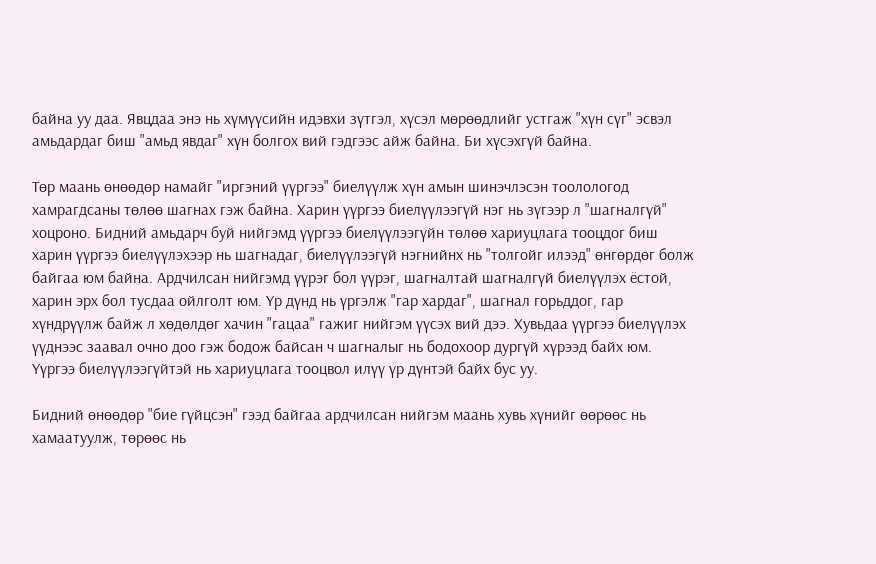байна уу даа. Явцдаа энэ нь хүмүүсийн идэвхи зүтгэл, хүсэл мөрөөдлийг устгаж "хүн сүг" эсвэл амьдардаг биш "амьд явдаг" хүн болгох вий гэдгээс айж байна. Би хүсэхгүй байна.

Төр маань өнөөдөр намайг "иргэний үүргээ" биелүүлж хүн амын шинэчлэсэн тоолологод хамрагдсаны төлөө шагнах гэж байна. Харин үүргээ биелүүлээгүй нэг нь зүгээр л "шагналгүй" хоцроно. Бидний амьдарч буй нийгэмд үүргээ биелүүлээгүйн төлөө хариуцлага тооцдог биш харин үүргээ биелүүлэхээр нь шагнадаг, биелүүлээгүй нэгнийнх нь "толгойг илээд" өнгөрдөг болж байгаа юм байна. Ардчилсан нийгэмд үүрэг бол үүрэг, шагналтай шагналгүй биелүүлэх ёстой, харин эрх бол тусдаа ойлголт юм. Үр дүнд нь үргэлж "гар хардаг", шагнал горьддог, гар хүндрүүлж байж л хөдөлдөг хачин "гацаа" гажиг нийгэм үүсэх вий дээ. Хувьдаа үүргээ биелүүлэх үүднээс заавал очно доо гэж бодож байсан ч шагналыг нь бодохоор дургүй хүрээд байх юм. Үүргээ биелүүлээгүйтэй нь хариуцлага тооцвол илүү үр дүнтэй байх бус уу.

Бидний өнөөдөр "бие гүйцсэн" гээд байгаа ардчилсан нийгэм маань хувь хүнийг өөрөөс нь хамаатуулж, төрөөс нь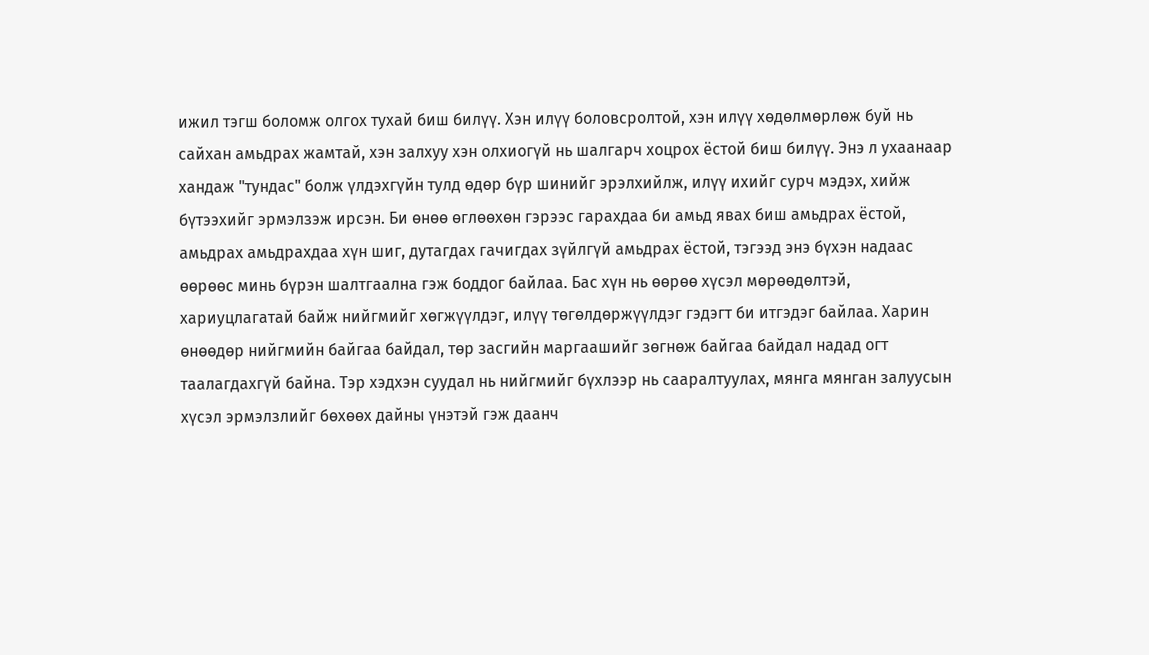ижил тэгш боломж олгох тухай биш билүү. Хэн илүү боловсролтой, хэн илүү хөдөлмөрлөж буй нь сайхан амьдрах жамтай, хэн залхуу хэн олхиогүй нь шалгарч хоцрох ёстой биш билүү. Энэ л ухаанаар хандаж "тундас" болж үлдэхгүйн тулд өдөр бүр шинийг эрэлхийлж, илүү ихийг сурч мэдэх, хийж бүтээхийг эрмэлзэж ирсэн. Би өнөө өглөөхөн гэрээс гарахдаа би амьд явах биш амьдрах ёстой, амьдрах амьдрахдаа хүн шиг, дутагдах гачигдах зүйлгүй амьдрах ёстой, тэгээд энэ бүхэн надаас өөрөөс минь бүрэн шалтгаална гэж боддог байлаа. Бас хүн нь өөрөө хүсэл мөрөөдөлтэй, хариуцлагатай байж нийгмийг хөгжүүлдэг, илүү төгөлдөржүүлдэг гэдэгт би итгэдэг байлаа. Харин өнөөдөр нийгмийн байгаа байдал, төр засгийн маргаашийг зөгнөж байгаа байдал надад огт таалагдахгүй байна. Тэр хэдхэн суудал нь нийгмийг бүхлээр нь сааралтуулах, мянга мянган залуусын хүсэл эрмэлзлийг бөхөөх дайны үнэтэй гэж даанч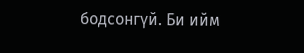бодсонгүй. Би ийм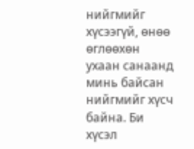нийгмийг хүсээгүй, өнөө өглөөхөн ухаан санаанд минь байсан нийгмийг хүсч байна. Би хүсэл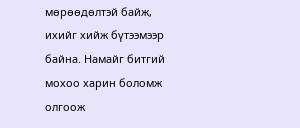мөрөөдөлтэй байж, ихийг хийж бүтээмээр байна. Намайг битгий мохоо харин боломж олгоож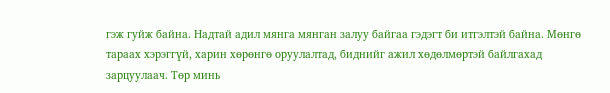гэж гуйж байна. Надтай адил мянга мянган залуу байгаа гэдэгт би итгэлтэй байна. Мөнгө тараах хэрэггүй, харин хөрөнгө оруулалтад, биднийг ажил хөдөлмөртэй байлгахад зарцуулаач. Төр минь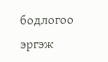бодлогоо эргэж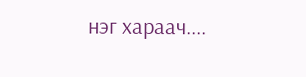нэг хараач....